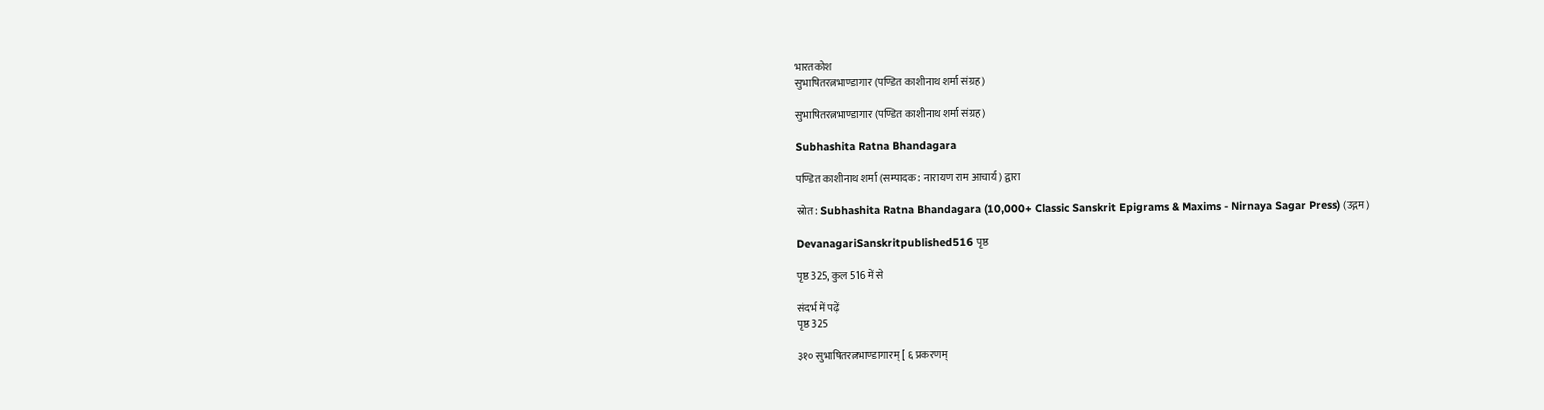भारतकोश
सुभाषितरत्नभाण्डागार (पण्डित काशीनाथ शर्मा संग्रह)

सुभाषितरत्नभाण्डागार (पण्डित काशीनाथ शर्मा संग्रह)

Subhashita Ratna Bhandagara

पण्डित काशीनाथ शर्मा (सम्पादक: नारायण राम आचार्य) द्वारा

स्रोत: Subhashita Ratna Bhandagara (10,000+ Classic Sanskrit Epigrams & Maxims - Nirnaya Sagar Press) (उद्गम)

DevanagariSanskritpublished516 पृष्ठ

पृष्ठ 325, कुल 516 में से

संदर्भ में पढ़ें
पृष्ठ 325

३१० सुभाषितरत्नभाण्डागारम् [ ६ प्रकरणम्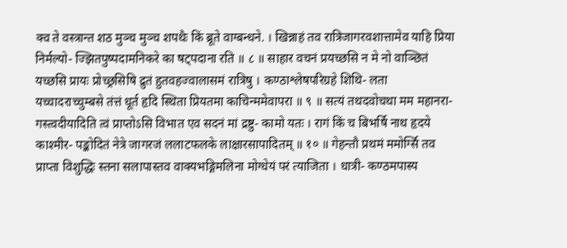क्व ते वस्त्रान्त शठ मुञ्च मुञ्च शपथैः किं ब्रूते वाग्बन्धने. । खिन्नाहं तव रात्रिजागरवशात्तामेव याहि प्रिया निर्मल्यो- ज्झितपुष्पदामनिकरे का षट्पदाना रति ॥ ८ ॥ साहार वचनं प्रयच्छसि न मे नो वाञ्छितं यच्छसि प्रायः प्रोच्छ्रसिषि द्रुतं हुतवहज्वालासमं रात्रिषु । कण्ठाश्लेषपरिग्रहे शिथि- लता यच्चादराच्चुम्बसे तंत्तं धूर्त हृदि स्थिता प्रियतमा काचिन्ममेवापरा ॥ ९ ॥ सत्यं तथदवोचथा मम महानरा- गस्त्वदीयादिति त्वं प्राप्तोऽसि विभात एव सदनं मां द्रष्टु- कामो यतः । रागं किं च बिभर्षि नाथ हृदये काश्मीर- पङ्कोदितं नेत्रे जागरजं ललाटफलके लाक्षारसापादितम् ॥ १० ॥ गेहन्तौ प्रथमं ममोर्ग्सि तव प्राप्ता विशुद्धिः स्तना सलापास्तव वाक्यभङ्गिमलिना मोग्धेयं परं त्याजिता । धात्री- कण्ठमपास्य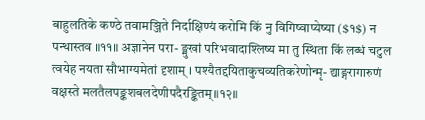बाहुलतिके कण्ठे तवामञ्जिते निर्दाक्षिण्यं करोमि किं नु विगिष्वाप्येष्या ($१$) न पन्थास्तव ॥११॥ अज्ञानेन परा- ङ्मुखां परिभवादाश्लिष्य मा तु स्थिता किं लब्धं चटुल त्वयेह नयता सौभाग्यमेतां दृशाम् । पश्यैतद्दयिताकुचव्यतिकरेणोन्मृ- द्याङ्गरागारुणं वक्षस्ते मलतैलपङ्कशबलदेणीपदैरङ्कितम्॥१२॥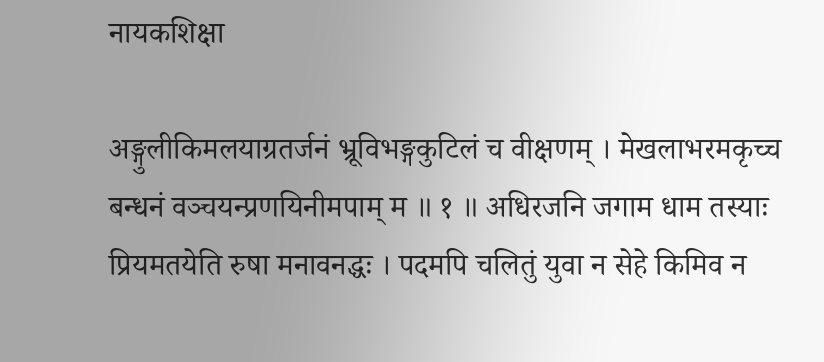नायकशिक्षा

अङ्गुलीकिमलयाग्रतर्जनं भ्रूविभङ्गकुटिलं च वीक्षणम् । मेखलाभरमकृच्च बन्धनं वञ्चयन्प्रणयिनीमपाम् म ॥ १ ॥ अधिरजनि जगाम धाम तस्याः प्रियमतयेति रुषा मनावनद्धः । पदमपि चलितुं युवा न सेहे किमिव न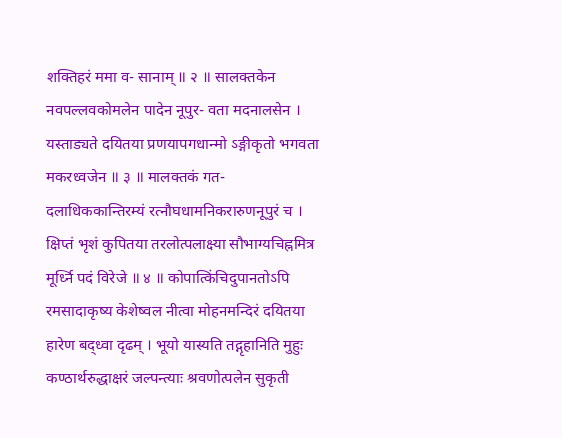शक्तिहरं ममा व- सानाम् ॥ २ ॥ सालक्तकेन नवपल्लवकोमलेन पादेन नूपुर- वता मदनालसेन । यस्ताड्यते दयितया प्रणयापगधान्मो ऽङ्गीकृतो भगवता मकरध्वजेन ॥ ३ ॥ मालक्तकं गत- दलाधिककान्तिरम्यं रत्नौघधामनिकरारुणनूपुरं च । क्षिप्तं भृशं कुपितया तरलोत्पलाक्ष्या सौभाग्यचिह्नमित्र मूर्ध्नि पदं विरेजे ॥ ४ ॥ कोपात्किंचिदुपानतोऽपि रमसादाकृष्य केशेष्वल नीत्वा मोहनमन्दिरं दयितया हारेण बद्ध्वा दृढम् । भूयो यास्यति तद्गृहानिति मुहुः कण्ठार्थरुद्धाक्षरं जल्पन्त्याः श्रवणोत्पलेन सुकृती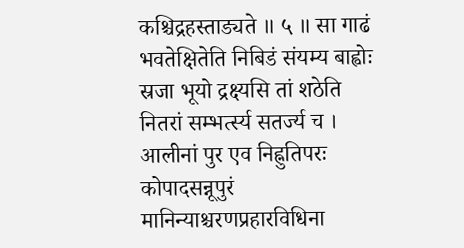कश्चिद्रहस्ताड्यते ॥ ५ ॥ सा गाढं भवतेक्षितेति निबिडं संयम्य बाह्वोः स्रजा भूयो द्रक्ष्यसि तां शठेति नितरां सम्भर्त्स्य सतर्ज्य च । आलीनां पुर एव निह्नुतिपरः कोपादसन्नूपुरं मानिन्याश्चरणप्रहारविधिना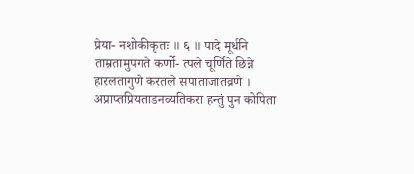प्रेया- नशोकीकृतः ॥ ६ ॥ पादे मूर्धनि ताम्रतामुपगते कर्णो- त्पले चूर्णिते छिन्ने हारलतागुणे करतले सपाताजातव्रणे । अप्राप्तप्रियताडनव्यतिकरा हन्तुं पुन कोपिता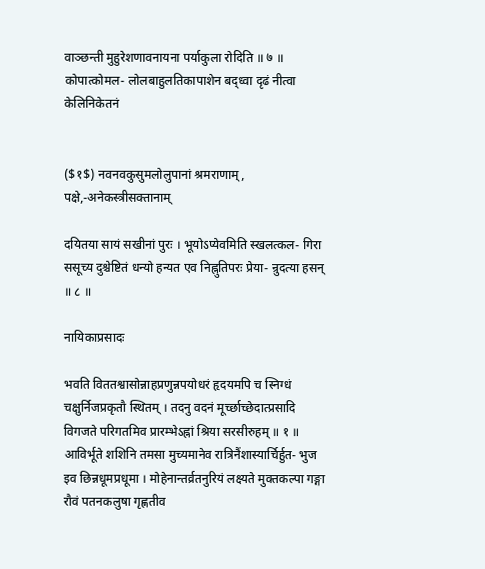वाञ्छन्ती मुहुरेशणावनायना पर्याकुला रोदिति ॥ ७ ॥ कोपात्कोमल- लोलबाहुलतिकापाशेन बद्ध्वा दृढं नीत्वा केलिनिकेतनं


($१$) नवनवकुसुमलोलुपानां श्रमराणाम्, पक्षे,-अनेकस्त्रीसक्तानाम्

दयितया सायं सखीनां पुरः । भूयोऽप्येवमिति स्खलत्कल- गिरा ससूच्य दुश्चेष्टितं धन्यो हन्यत एव निह्नुतिपरः प्रेया- न्रुदत्या हसन् ॥ ८ ॥

नायिकाप्रसादः

भवति विततश्वासोन्नाहप्रणुन्नपयोधरं हृदयमपि च स्निग्धं चक्षुर्निजप्रकृतौ स्थितम् । तदनु वदनं मूर्च्छाच्छेदात्प्रसादि विगजते परिगतमिव प्रारम्भेऽह्नां श्रिया सरसीरुहम् ॥ १ ॥ आविर्भूते शशिनि तमसा मुच्यमानेव रात्रिनैंशास्यार्चिर्हुत- भुज इव छिन्नधूमप्रधूमा । मोहेनान्तर्व्रतनुरियं लक्ष्यते मुक्तकल्पा गङ्गा रौवं पतनकलुषा गृह्णतीव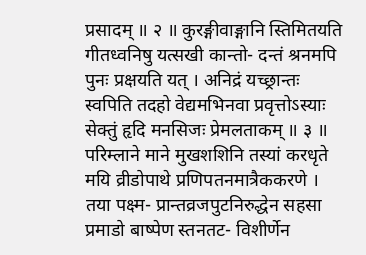प्रसादम् ॥ २ ॥ कुरङ्गीवाङ्गानि स्तिमितयति गीतध्वनिषु यत्सखी कान्तो- दन्तं श्रनमपि पुनः प्रक्षयति यत् । अनिद्रं यच्छ्रान्तः स्वपिति तदहो वेद्यमभिनवा प्रवृत्तोऽस्याः सेक्तुं हृदि मनसिजः प्रेमलताकम् ॥ ३ ॥ परिम्लाने माने मुखशशिनि तस्यां करधृते मयि व्रीडोपाथे प्रणिपतनमात्रैककरणे । तया पक्ष्म- प्रान्तव्रजपुटनिरुद्धेन सहसा प्रमाडो बाष्पेण स्तनतट- विशीर्णेन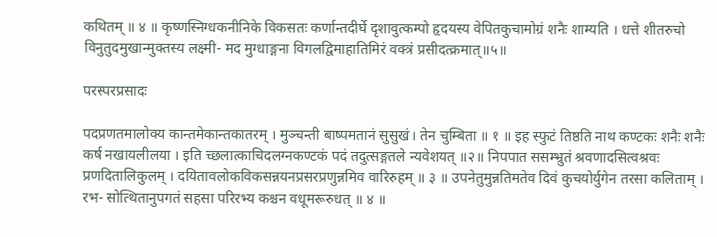कथितम् ॥ ४ ॥ कृष्णस्निग्धकनीनिके विकसतः कर्णान्तदीर्घे दृशावुत्कम्पो हृदयस्य वेपितकुचामोग्रं शनैः शाम्यति । धत्ते शीतरुचो विनुतुदमुखान्मुक्तस्य लक्ष्मी- मद मुग्धाङ्गना विगलद्विमाहातिमिरं वक्त्रं प्रसीदत्क्रमात्॥५॥

परस्परप्रसादः

पदप्रणतमालोक्य कान्तमेकान्तकातरम् । मुञ्चन्ती बाष्पमतानं सुसुखं। तेन चुम्बिता ॥ १ ॥ इह स्फुटं तिष्ठति नाथ कण्टकः शनैः शनैः कर्ष नखायलीलया । इति च्छलात्काचिदलग्नकण्टकं पदं तदुत्सङ्गतले न्यवेशयत् ॥२॥ निपपात ससम्भ्रुतं श्रवणादसित्वश्रवः प्रणदितालिकुलम् । दयितावलोकविकसन्नयनप्रसरप्रणुन्नमिव वारिरुहम् ॥ ३ ॥ उपनेतुमुन्नतिमतेव दिवं कुचयोर्युगेन तरसा कलिताम् । रभ- सोत्थितानुपगतं सहसा परिरभ्य कश्चन वधूमरूरुधत् ॥ ४ ॥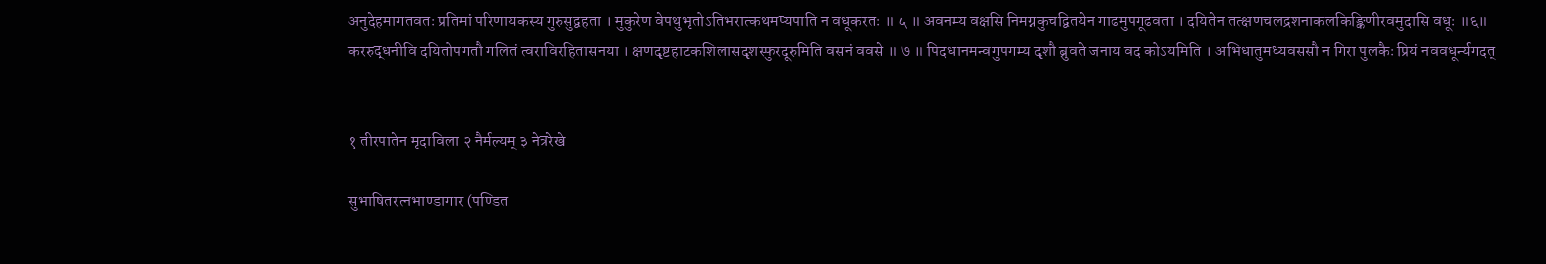अनुदेहमागतवतः प्रतिमां परिणायकस्य गुरुसुद्वहता । मुकुरेण वेपथुभृतोऽतिभरात्कथमप्यपाति न वधूकरतः ॥ ५ ॥ अवनम्य वक्षसि निमग्नकुचद्वितयेन गाढमुपगूढवता । दयितेन तत्क्षणचलद्रशनाकलकिङ्किणीरवमुदासि वधूः ॥६॥ कररुद्धनीवि दयितोपगतौ गलितं त्वराविरहितासनया । क्षणदृष्टहाटकशिलासदृशस्फुरदूरुमिति वसनं ववसे ॥ ७ ॥ पिदधानमन्वगुपगम्य दृशौ ब्रुवते जनाय वद कोऽयमिति । अभिधातुमध्यवससौ न गिरा पुलकैः प्रियं नववधूर्न्यगदत्


१ तीरपातेन मृदाविला २ नैर्मल्यम् ३ नेत्ररेखे

सुभाषितरत्नभाण्डागार (पण्डित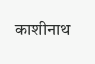काशीनाथ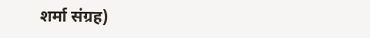शर्मा संग्रह)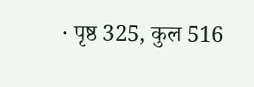· पृष्ठ 325, कुल 516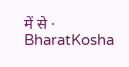में से · BharatKosha